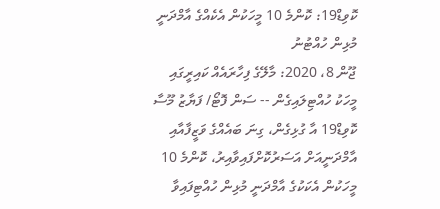ކޮވިޑް19: ކޮންމެ 10 މީހަކުން އެކެއްގެ އާމްދަނީ މުޅިން ހުއްޓުނު
ޖޫން 8، 2020: މާލޭގެ ފިހާރައެއް ކައިރީގައި މީހަކު ހުއްޓިލައިގެން -- ސަން ފޮޓޯ/ ފަޔާޒު މޫސާ
ކޮވިޑް19 އާ ގުޅިގެން، ގިނަ ބައެއްގެ ވަޒީފާއާއި އާމްދަނީއަށް އަސަރުކޮށްފައިވާއިރު، ކޮންމެ 10 މީހަކުން އެކަކުގެ އާމްދަނީ މުޅިން ހުއްޓިފައިވާ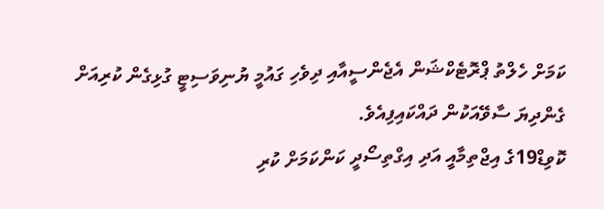ކަމަށް ހެލްތު ޕްރޮޓެކްޝަން އެޖެންސީއާއި ދިވެހި ގައުމީ ޔުނިވަސިޓީ ގުޅިގެން ކުރިއަށް ގެންދިޔަ ސާވޭއަކުން ދައްކައިފިއެވެ.
ކޮވިޑް19ގެ އިޖްތިމާއީ އަދި އިގްތިސޯދީ ކަންކަމަށް ކުރި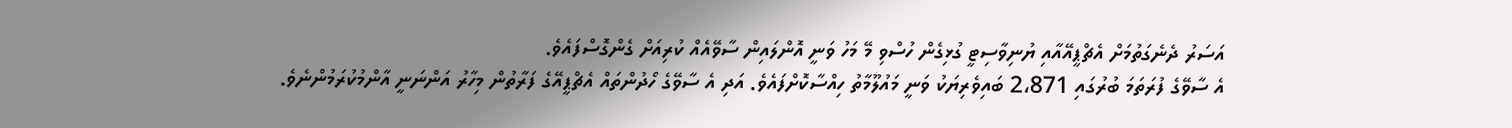އަސަރު ދެނެގަތުމަށް އެޗްޕީއޭއާއި ޔުނިވާސިޓީ ގުޅިގެން ހުސްވި މޭ މަހު ވަނީ އޮންލައިން ސާވޭއެއް ކުރިއަށް ގެންގޮސްފައެވެ.
އެ ސާވޭގެ ފުރަތަމަ ބުރުގައި 2،871 ބައިވެރިޔަކު ވަނީ މައުލޫމާތު ހިއްސާކޮށްފައެވެ. އަދި އެ ސާވޭގެ ހޯދުންތައް އެޗްޕީއޭގެ ފަރާތުން މިހާރު އަންނަނީ އާންމުކުރަމުންނެވެ.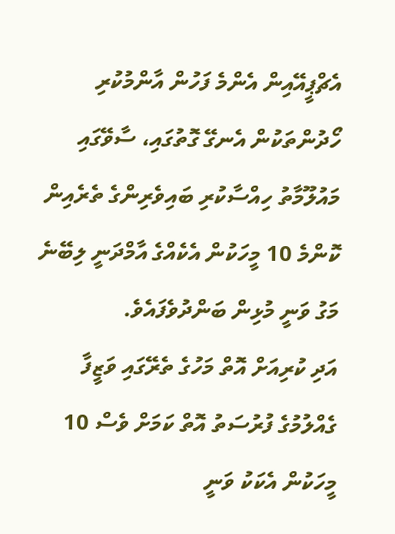އެޗްޕީއޭއިން އެންމެ ފަހުން އާންމުކުރި ހޯދުންތަކުން އެނގޭ ގޮތުގައި، ސާވޭގައި މައުލޫމާތު ހިއްސާކުރި ބައިވެރިންގެ ތެރެއިން ކޮންމެ 10 މީހަކުން އެކެއްގެ އާމްދަނީ ލިބޭނެ މަގު ވަނީ މުޅިން ބަންދުވެފައެވެ.
އަދި ކުރިއަށް އޮތް މަހުގެ ތެރޭގައި ވަޒީފާ ގެއްލުމުގެ ފުރުސަތު އޮތް ކަމަށް ވެސް 10 މީހަކުން އެކަކު ވަނީ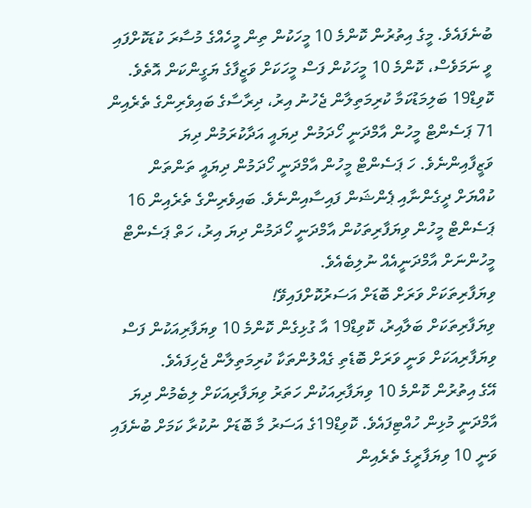ބުނެފައެވެ. މީގެ އިތުރުން ކޮންމެ 10 މީހަކުން ތިން މީހެއްގެ މުސާރަ ކުޑަކޮށްފައި ވީ ނަމަވެސް، ކޮންމެ 10 މީހަކުން ފަސް މީހަކަށް ވަޒީފާގެ ޔަގީންކަން އޮތެވެ.
ކޮވިޑް19 ބަލިމަޑުކަމާ ކުރިމަތިލާން ޖެހުނު އިރު، ދިރާސާގެ ބައިވެރިންގެ ތެރެއިން 71 ޕަސެންޓް މީހުން އާމްދަނީ ހޯދަމުން ދިޔައީ އަދާކުރަމުން ދިޔަ ވަޒީފާއިންނެވެ. ހަ ޕަސެންޓް މީހުން އާމްދަނީ ހޯދަމުން ދިޔައީ ތަންތަން ކުއްޔަށް ދީގެންނާއި ޕެންޝަން ފައިސާއިންނެވެ. ބައިވެރިންގެ ތެރެއިން 16 ޕަސެންޓް މީހުން ވިޔަފާރިތަކުން އާމްދަނީ ހޯދަމުން ދިޔަ އިރު، ހަތް ޕަސެންޓް މީހުންނަށް އާމްދަނީއެއް ނުލިބެއެވެ.
ވިޔަފާރިތަކަށް ވަރަށް ބޮޑަށް އަސަރުކޮށްފައިވޭ!
ވިޔަފާރިތަކަށް ބަލާއިރު، ކޮވިޑް19 އާ ގުޅިގެން ކޮންމެ 10 ވިޔަފާރިއަކުން ފަސް ވިޔަފާރިއަކަށް ވަނީ ވަރަށް ބޮޑެތި ގެއްލުންތަކާ ކުރިމަތިލާން ޖެހިފައެވެ.
އޭގެ އިތުރުން ކޮންމެ 10 ވިޔަފާރިއަކުން ހަތަރު ވިޔަފާރިއަކަށް ލިބެމުން ދިޔަ އާމްދަނީ މުޅިން ހުއްޓިފައެވެ. ކޮވިޑް19ގެ އަސަރު މާ ބޮޑަށް ނުކުރާ ކަމަށް ބުނެފައި ވަނީ 10 ވިޔަފާރީގެ ތެރެއިން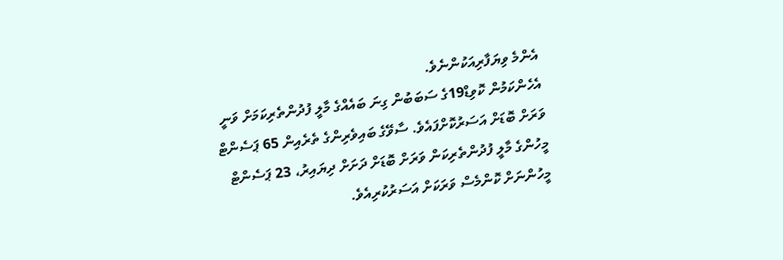އެންމެ ވިޔަފާރިއަކުންނެވެ.
އެހެންކަމުން ކޮވިޑް19ގެ ސަބަބުން ގިނަ ބައެއްގެ މާލީ ފުދުންތެރިކަމަށް ވަނީ ވަރަށް ބޮޑަށް އަސަރުކޮށްފައެވެ. ސާވޭގެ ބައިވެރިންގެ ތެރެއިން 65 ޕަސެންޓް މީހުންގެ މާލީ ފުދުންތެރިކަން ވަރަށް ބޮޑަށް ދަށަށް ދިޔައިރު، 23 ޕަސެންޓް މީހުންނަށް ކޮންމެސް ވަރަކަށް އަސަރުކުރިއެވެ.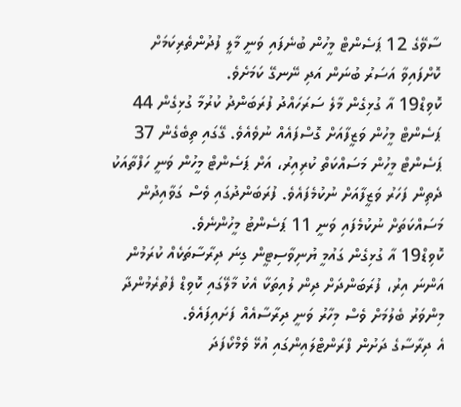ސާވޭގެ 12 ޕަސެންޓް މީހުން ބުނެފައި ވަނީ މާލީ ފުދުންތެރިކަމަށް ކޮށްފައިވާ އަސަރު ބުނަން އަދި ނޭނގޭ ކަމަށެވެ.
ކޮވިޑް19 އާ ގުޅިގެން މާލެ ސަރަހައްދު ފުރަބަންދު ކުރުމާ ގުޅިގެން 44 ޕަސެންޓް މީހުން ވަޒީފާއަށް ގޮސްފައެއް ނުވެއެވެ. ގޭގައި ތިބެގެން 37 ޕަސެންޓް މީހުން މަސައްކަތް ކުރިއިރު، އަށް ޕަސެންޓް މީހުން ވަނީ ހަފްތާއަކު ދެތިން ފަހަރު ވަޒީފާއަށް ނުކުމެފައެވެ. ފުރަބަންދުގައި ވެސް ގަވާއިދުން މަސައްކަތަށް ނުކުމެފައި ވަނީ 11 ޕަސެންޓު މީހުންނެވެ.
ކޮވިޑް19 އާ ގުޅިގެން ގައުމީ ޔުނިވާސިޓީން ގިނަ ދިރާސާތަކެއް ކުރަމުން އަންނަ އިރު، ފުރަބަންދަށް ދިން ލުއިތަކާ އެކު މާލޭގައި ކޮވިޑް ފެތުރެމުންދާ މިންވަރު ބެލުމަށް ވެސް މިހާރު ވަނީ ދިރާސާއެއް ފަށައިފައެވެ.
އެ ދިރާސާގެ ދަށުން ފްރަންޓްލައިންގައި އުޅޭ ވެމްކޯފަދަ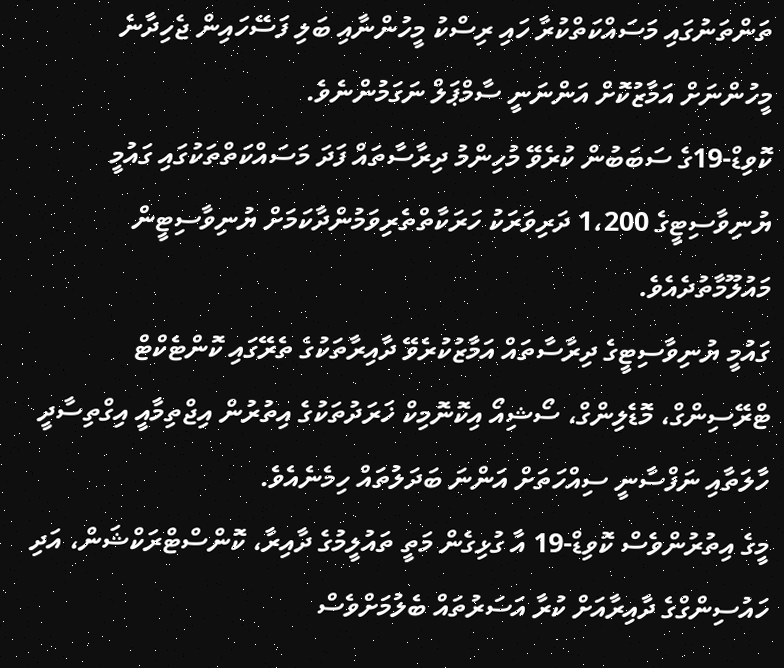ތަންތަނުގައި މަސައްކަތްކުރާ ހައި ރިސްކު މީހުންނާއި ބަލި ފަސޭހައިން ޖެހިދާނެ މީހުންނަށް އަމާޒުކޮށް އަންނަނީ ސާމްޕަލް ނަގަމުންނެވެ.
ކޮވިޑް-19ގެ ސަބަބުން ކުރެވޭ މުހިންމު ދިރާސާތައް ފަދަ މަސައްކަތްތަކުގައި ގައުމީ ޔުނިވާސިޓީގެ 1،200 ދަރިވަރަކު ހަރަކާތްތެރިވަމުންދާކަމަށް ޔުނިވާސިޓީން މައުލޫމާތުދެއެވެ.
ގައުމީ ޔުނިވާސިޓީގެ ދިރާސާތައް އަމާޒުކުރެވޭ ދާއިރާތަކުގެ ތެރޭގައި ކޮންޓެކްޓް ޓްރޭސިންގް، މޮޑެލިންގް، ސޯޝިއޯ އިކޮނޮމިކް ޚަރަދުތަކުގެ އިތުރުން އިޖްތިމާއީ އިގްތިސާދީ ހާލަތާއި ނަފްސާނީ ސިއްހަތަށް އަންނަ ބަދަލުތައް ހިމެނެއެވެ.
މީގެ އިތުރުންވެސް ކޮވިޑް-19 އާ ގުޅިގެން މަތީ ތައުލީމުގެ ދާއިރާ، ކޮންސްޓްރަކްޝަން، އަދި ހައުސިންގްގެ ދާއިރާއަށް ކުރާ އަސަރުތައް ބެލުމަށްވެސް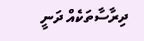ދިރާސާތަކެއް ދަނީ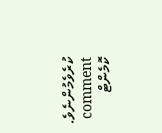ކުރެވެމުންނެވެ.
comment ކޮމެންޓް